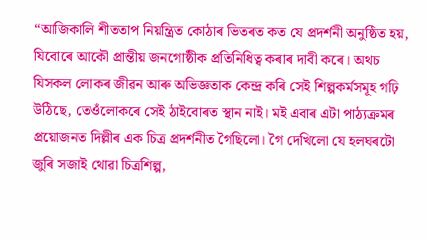“আজিকালি শীততাপ নিয়ন্ত্ৰিত কোঠাৰ ভিতৰত কত যে প্ৰদৰ্শনী অনুষ্ঠিত হয়, যিবোৰে আকৌ প্ৰান্তীয় জনগোষ্ঠীক প্ৰতিনিধিত্ব কৰাৰ দাবী কৰে। অথচ যিসকল লোকৰ জীৱন আৰু অভিজ্ঞতাক কেন্দ্ৰ কৰি সেই শিল্পকর্মসমূহ গঢ়ি উঠিছে, তেওঁলোকৰে সেই ঠাইবোৰত স্থান নাই। মই এবাৰ এটা পাঠ্যক্ৰমৰ প্ৰয়োজনত দিল্লীৰ এক চিত্ৰ প্ৰদৰ্শনীত গৈছিলো। গৈ দেখিলো যে হলঘৰটো জুৰি সজাই থোৱা চিত্ৰশিল্প,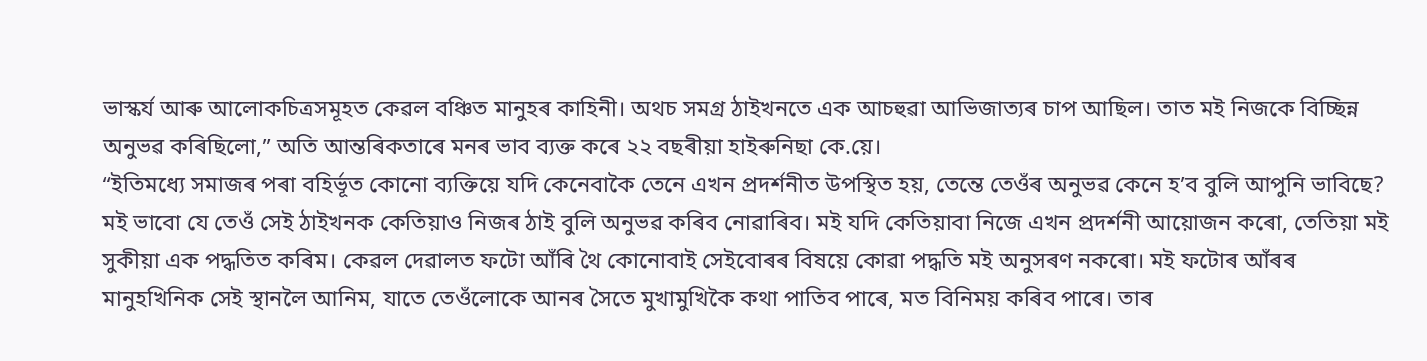ভাস্কৰ্য আৰু আলোকচিত্ৰসমূহত কেৱল বঞ্চিত মানুহৰ কাহিনী। অথচ সমগ্ৰ ঠাইখনতে এক আচহুৱা আভিজাত্যৰ চাপ আছিল। তাত মই নিজকে বিচ্ছিন্ন অনুভৱ কৰিছিলো,” অতি আন্তৰিকতাৰে মনৰ ভাব ব্যক্ত কৰে ২২ বছৰীয়া হাইৰুনিছা কে.য়ে।
“ইতিমধ্যে সমাজৰ পৰা বহিৰ্ভূত কোনো ব্যক্তিয়ে যদি কেনেবাকৈ তেনে এখন প্ৰদৰ্শনীত উপস্থিত হয়, তেন্তে তেওঁৰ অনুভৱ কেনে হ’ব বুলি আপুনি ভাবিছে? মই ভাবো যে তেওঁ সেই ঠাইখনক কেতিয়াও নিজৰ ঠাই বুলি অনুভৱ কৰিব নোৱাৰিব। মই যদি কেতিয়াবা নিজে এখন প্ৰদৰ্শনী আয়োজন কৰো, তেতিয়া মই সুকীয়া এক পদ্ধতিত কৰিম। কেৱল দেৱালত ফটো আঁৰি থৈ কোনোবাই সেইবোৰৰ বিষয়ে কোৱা পদ্ধতি মই অনুসৰণ নকৰো। মই ফটোৰ আঁৰৰ মানুহখিনিক সেই স্থানলৈ আনিম, যাতে তেওঁলোকে আনৰ সৈতে মুখামুখিকৈ কথা পাতিব পাৰে, মত বিনিময় কৰিব পাৰে। তাৰ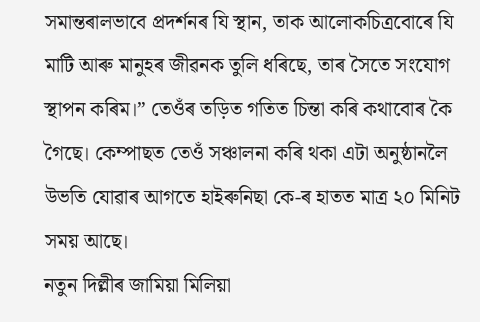সমান্তৰালভাবে প্ৰদৰ্শনৰ যি স্থান, তাক আলোকচিত্ৰবোৰে যি মাটি আৰু মানুহৰ জীৱনক তুলি ধৰিছে, তাৰ সৈতে সংযোগ স্থাপন কৰিম।” তেওঁৰ তড়িত গতিত চিন্তা কৰি কথাবোৰ কৈ গৈছে। কেম্পাছত তেওঁ সঞ্চালনা কৰি থকা এটা অনুষ্ঠানলৈ উভতি যোৱাৰ আগতে হাইৰুনিছা কে-ৰ হাতত মাত্ৰ ২০ মিনিট সময় আছে।
নতুন দিল্লীৰ জামিয়া মিলিয়া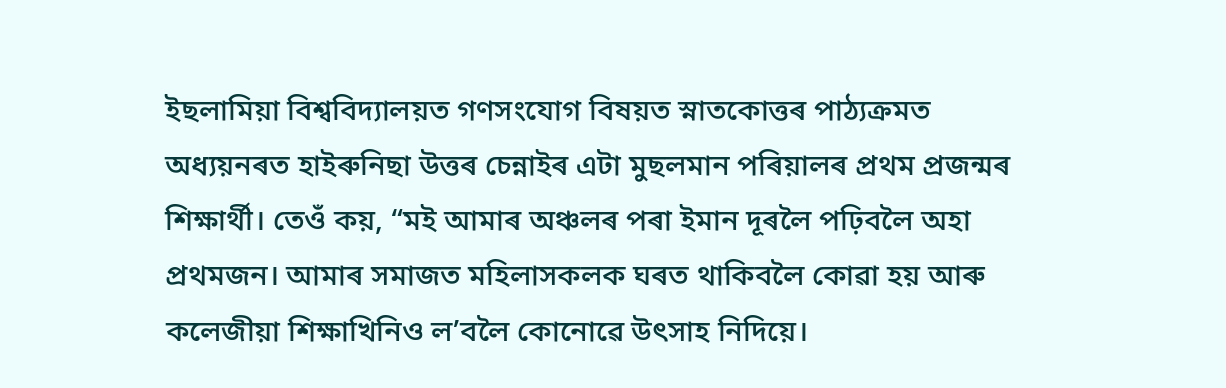ইছলামিয়া বিশ্ববিদ্যালয়ত গণসংযোগ বিষয়ত স্নাতকোত্তৰ পাঠ্যক্ৰমত অধ্যয়নৰত হাইৰুনিছা উত্তৰ চেন্নাইৰ এটা মুছলমান পৰিয়ালৰ প্ৰথম প্ৰজন্মৰ শিক্ষাৰ্থী। তেওঁ কয়, “মই আমাৰ অঞ্চলৰ পৰা ইমান দূৰলৈ পঢ়িবলৈ অহা প্ৰথমজন। আমাৰ সমাজত মহিলাসকলক ঘৰত থাকিবলৈ কোৱা হয় আৰু কলেজীয়া শিক্ষাখিনিও ল’বলৈ কোনোৱে উৎসাহ নিদিয়ে।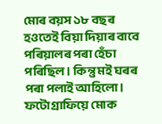মোৰ বয়স ১৮ বছৰ হওতেই বিয়া দিয়াৰ বাবে পৰিয়ালৰ পৰা হেঁচা পৰিছিল। কিন্তু মই ঘৰৰ পৰা পলাই আহিলো। ফটোগ্ৰাফিয়ে মোক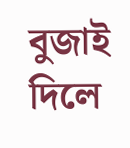বুজাই দিলে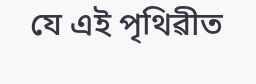যে এই পৃথিৱীত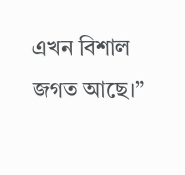এখন বিশাল জগত আছে।”